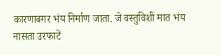कारणाबगर भंय निर्माण जाता. जे वस्तुविशीं मात भंय नासता उरफाटें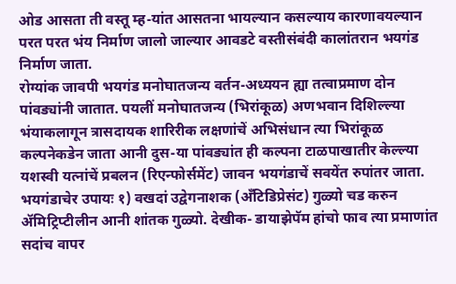ओड आसता ती वस्तू म्ह-यांत आसतना भायल्यान कसल्याय कारणावयल्यान परत परत भंय निर्माण जालो जाल्यार आवडटे वस्तीसंबंदी कालांतरान भयगंड निर्माण जाता.
रोग्यांक जावपी भयगंड मनोघातजन्य वर्तन-अध्ययन ह्या तत्वाप्रमाण दोन पांवड्यांनी जातात. पयलीं मनोघातजन्य (भिरांकूळ) अणभवान दिशिल्ल्या भंयाकलागून त्रासदायक शारिरीक लक्षणांचें अभिसंधान त्या भिरांकूळ कल्पनेकडेन जाता आनी दुस-या पांवड्यांत ही कल्पना टाळपाखातीर केल्ल्या यशस्वी यत्नांचें प्रबलन (रिएन्फोर्समेंट) जावन भयगंडाचें सवयेंत रुपांतर जाता.
भयगंडाचेर उपायः १) वखदां उद्वेगनाशक (अँटिडिप्रेसंट) गुळ्यो चड करुन ॲमिट्रिप्टीलीन आनी शांतक गुळ्यो. देखीक- डायाझेपॅम हांचो फाव त्या प्रमाणांत सदांच वापर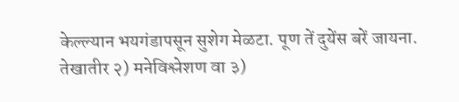केल्ल्यान भयगंडापसून सुशेग मेळटा. पूण तें दुयेंस बरें जायना. तेखातीर २) मनेविश्लेशण वा ३)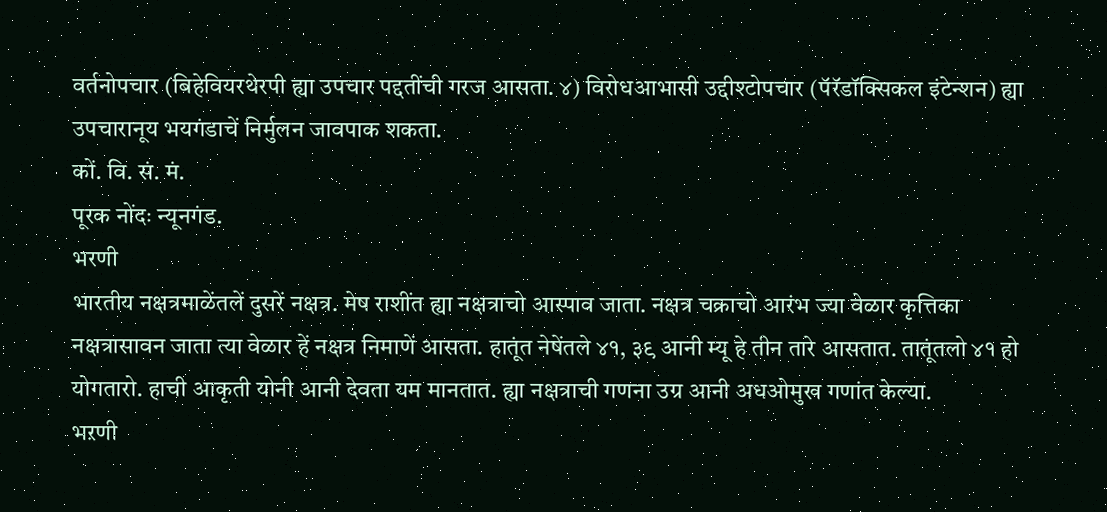वर्तनोपचार (बिहेवियरथेरपी ह्या उपचार पद्दतींची गरज आसता. ४) विरोधआभासी उद्दीश्टोपचार (पॅरॅडॉक्सिकल इंटेन्शन) ह्या उपचारानूय भयगंडाचें निर्मुलन जावपाक शकता.
कों. वि. सं. मं.
पूरक नोंदः न्यूनगंड.
भरणी
भारतीय नक्षत्रमाळेंतलें दुसरें नक्षत्र. मेष राशींत ह्या नक्षत्राचो आस्पाव जाता. नक्षत्र चक्राचो आरंभ ज्या वेळार कृत्तिका नक्षत्रासावन जाता त्या वेळार हें नक्षत्र निमाणें आसता. हातूंत नेषेंतले ४१, ३९ आनी म्यू हे तीन तारे आसतात. तातूंतलो ४१ हो योगतारो. हाची आकृती योनी आनी देवता यम मानतात. ह्या नक्षत्राची गणना उग्र आनी अधओमुख गणांत केल्या.
भऱणी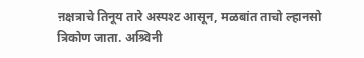ऩक्षत्राचे तिनूय तारे अस्पश्ट आसून, मळबांत ताचो ल्हानसो त्रिकोण जाता. अश्र्विनी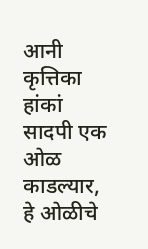आनी कृत्तिका हांकां सादपी एक ओळ काडल्यार, हे ओळीचे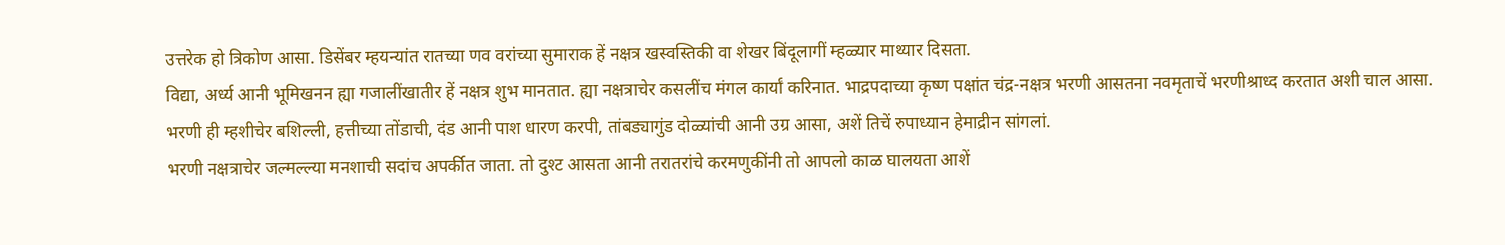उत्तरेक हो त्रिकोण आसा. डिसेंबर म्हयन्यांत रातच्या णव वरांच्या सुमाराक हें नक्षत्र खस्वस्तिकी वा शेखर बिंदूलागीं म्हळ्यार माथ्यार दिसता.
विद्या, अर्ध्य आनी भूमिखनन ह्या गजालींखातीर हें नक्षत्र शुभ मानतात. ह्या नक्षत्राचेर कसलींच मंगल कार्यां करिनात. भाद्रपदाच्या कृष्ण पक्षांत चंद्र-नक्षत्र भरणी आसतना नवमृताचें भरणीश्राध्द करतात अशी चाल आसा.
भरणी ही म्हशीचेर बशिल्ली, हत्तीच्या तोंडाची, दंड आनी पाश धारण करपी, तांबड्यागुंड दोळ्यांची आनी उग्र आसा, अशें तिचें रुपाध्यान हेमाद्रीन सांगलां.
भरणी नक्षत्राचेर जल्मल्ल्या मनशाची सदांच अपर्कीत जाता. तो दुश्ट आसता आनी तरातरांचे करमणुकींनी तो आपलो काळ घालयता आशें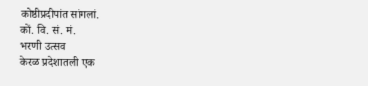कोष्ठीप्रदीपांत सांगलां.
कों. वि. सं. मं.
भरणी उत्सव
केरळ प्रदेशातली एक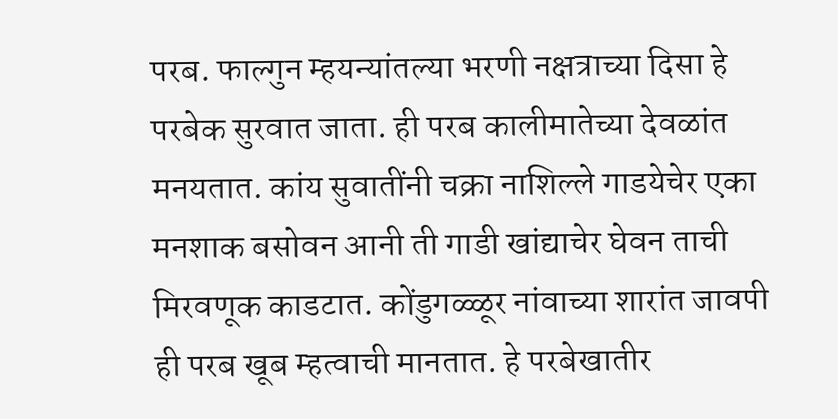परब. फाल्गुन म्हयन्यांतल्या भरणी नक्षत्राच्या दिसा हे परबेक सुरवात जाता. ही परब कालीमातेच्या देवळांत मनयतात. कांय सुवातींनी चक्रा नाशिल्ले गाडयेचेर एका मनशाक बसोवन आनी ती गाडी खांद्याचेर घेवन ताची मिरवणूक काडटात. कोंडुगळ्ळूर नांवाच्या शारांत जावपी ही परब खूब म्हत्वाची मानतात. हे परबेखातीर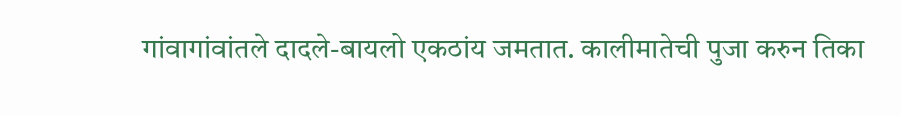गांवागांवांतले दादले-बायलो एकठांय जमतात. कालीमातेची पुजा करुन तिका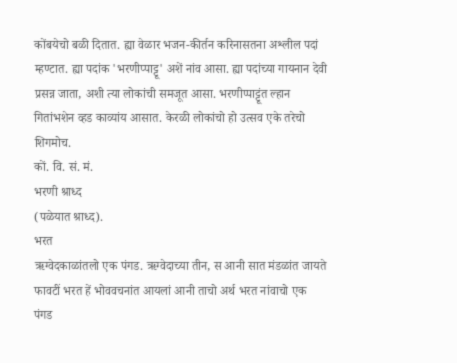कोंबयेचो बळी दितात. ह्या वेळार भजन-कीर्तन करिनासतना अश्लील पदां म्हण्टात. ह्या पदांक 'भरणीप्पाट्टू' अशें नांव आसा. ह्या पदांच्या गायनान देवी प्रसन्न जाता, अशी त्या लोकांची समजूत आसा. भरणीप्पाट्टूंत ल्हान गितांभशेन व्हड काव्यांय आसात. केरळी लोकांचो हो उत्सव एके तरेचो शिगमोच.
कों. वि. सं. मं.
भरणी श्राध्द
(पळेयात श्राध्द).
भरत
ऋग्वेदकाळांतलो एक पंगड. ऋग्वेदाच्या तीन, स आनी सात मंडळांत जायते फावटीं भरत हें भोववचनांत आयलां आनी ताचो अर्थ भरत नांवाचो एक पंगड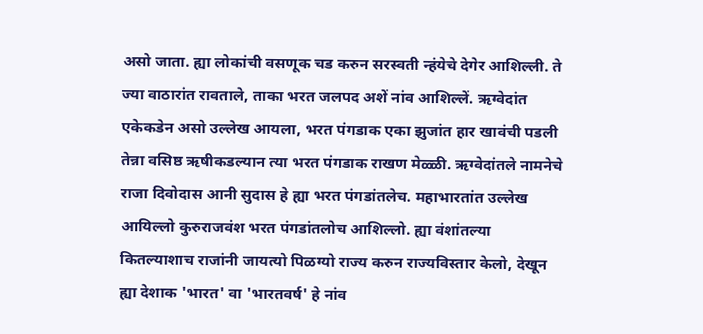असो जाता. ह्या लोकांची वसणूक चड करुन सरस्वती न्हंयेचे देगेर आशिल्ली. ते ज्या वाठारांत रावताले, ताका भरत जलपद अशें नांव आशिल्लें. ऋग्वेदांत एकेकडेन असो उल्लेख आयला, भरत पंगडाक एका झुजांत हार खावंची पडली तेन्ना वसिष्ठ ऋषीकडल्यान त्या भरत पंगडाक राखण मेळ्ळी. ऋग्वेदांतले नामनेचे राजा दिवोदास आनी सुदास हे ह्या भरत पंगडांतलेच. महाभारतांत उल्लेख आयिल्लो कुरुराजवंश भरत पंगडांतलोच आशिल्लो. ह्या वंशांतल्या कितल्याशाच राजांनी जायत्यो पिळग्यो राज्य करुन राज्यविस्तार केलो, देखून ह्या देशाक 'भारत' वा 'भारतवर्ष' हे नांव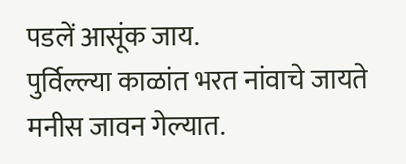पडलें आसूंक जाय.
पुर्विल्ल्या काळांत भरत नांवाचे जायते मनीस जावन गेल्यात.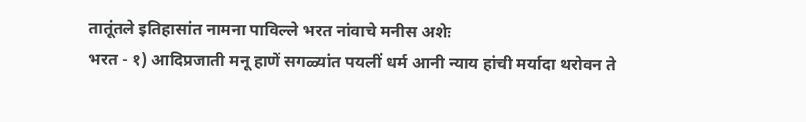तातूंतले इतिहासांत नामना पाविल्ले भरत नांवाचे मनीस अशेः
भरत - १) आदिप्रजाती मनू हाणें सगळ्यांत पयलीं धर्म आनी न्याय हांची मर्यादा थरोवन ते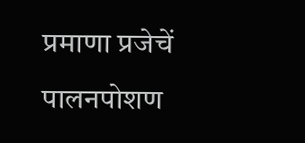प्रमाणा प्रजेचें पालनपोशण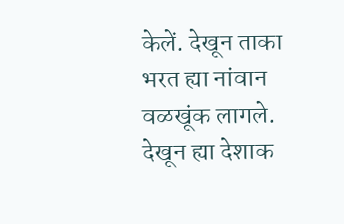केलें. देखून ताका भरत ह्या नांवान वळखूंक लागले. देखून ह्या देशाक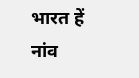भारत हें नांव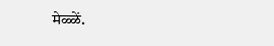मेळ्ळें.